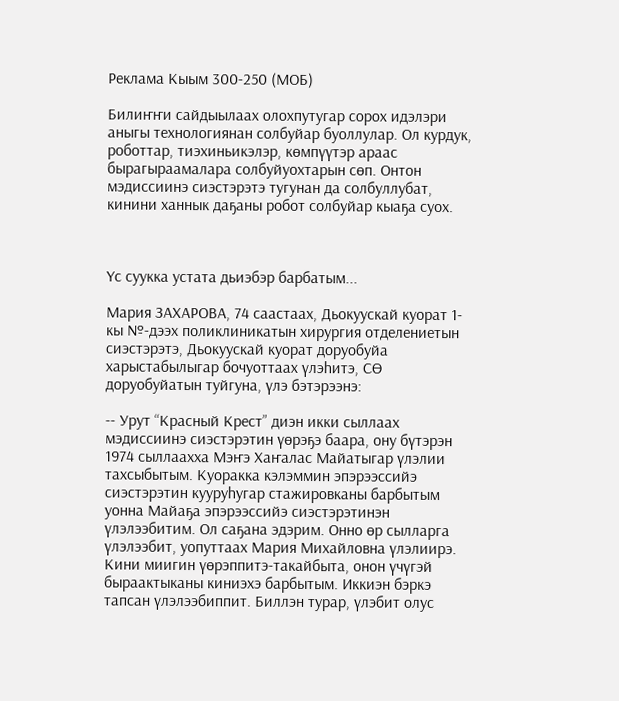Реклама Кыым 300-250 (МОБ)

Билиҥҥи сайдыылаах олохпутугар сорох идэлэри аныгы технологиянан солбуйар буоллулар. Ол курдук, роботтар, тиэхиньикэлэр, көмпүүтэр араас бырагыраамалара солбуйуохтарын сөп. Онтон мэдиссиинэ сиэстэрэтэ тугунан да солбуллубат, кинини ханнык даҕаны робот солбуйар кыаҕа суох.



Үс суукка устата дьиэбэр барбатым...

Мария ЗАХАРОВА, 74 саастаах, Дьокуускай куорат 1-кы №-дээх поликлиникатын хирургия отделениетын сиэстэрэтэ, Дьокуускай куорат доруобуйа харыстабылыгар бочуоттаах үлэһитэ, СӨ доруобуйатын туйгуна, үлэ бэтэрээнэ:

-- Урут “Красный Крест” диэн икки сыллаах мэдиссиинэ сиэстэрэтин үөрэҕэ баара, ону бүтэрэн 1974 сыллаахха Мэҥэ Хаҥалас Майатыгар үлэлии тахсыбытым. Куоракка кэлэммин эпэрээссийэ сиэстэрэтин кууруһугар стажировканы барбытым уонна Майаҕа эпэрээссийэ сиэстэрэтинэн үлэлээбитим. Ол саҕана эдэрим. Онно өр сылларга үлэлээбит, уопуттаах Мария Михайловна үлэлиирэ. Кини миигин үөрэппитэ-такайбыта, онон үчүгэй быраактыканы киниэхэ барбытым. Иккиэн бэркэ тапсан үлэлээбиппит. Биллэн турар, үлэбит олус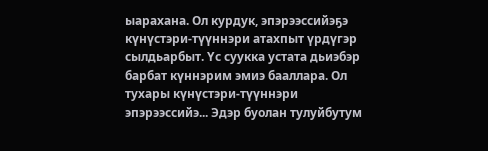ыарахана. Ол курдук, эпэрээссийэҕэ күнүстэри-түүннэри атахпыт үрдүгэр сылдьарбыт. Үс суукка устата дьиэбэр барбат күннэрим эмиэ бааллара. Ол тухары күнүстэри-түүннэри эпэрээссийэ... Эдэр буолан тулуйбутум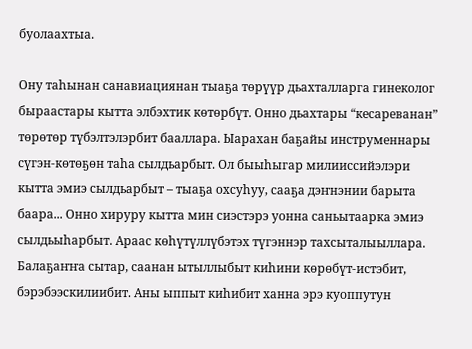буолаахтыа.

Ону таһынан санавиациянан тыаҕа төрүүр дьахталларга гинеколог быраастары кытта элбэхтик көтөрбүт. Онно дьахтары “кесареванан” төрөтөр түбэлтэлэрбит бааллара. Ыарахан баҕайы инструменнары сүгэн-көтөҕөн таһа сылдьарбыт. Ол быыһыгар милииссийэлэри кытта эмиэ сылдьарбыт – тыаҕа охсуһуу, сааҕа дэҥнэнии барыта баара... Онно хируру кытта мин сиэстэрэ уонна саньытаарка эмиэ сылдьыһарбыт. Араас көһүтүллүбэтэх түгэннэр тахсыталыыллара. Балаҕаҥҥа сытар, саанан ытыллыбыт киһини көрөбүт-истэбит, бэрэбээскилиибит. Аны ыппыт киһибит ханна эрэ куоппутун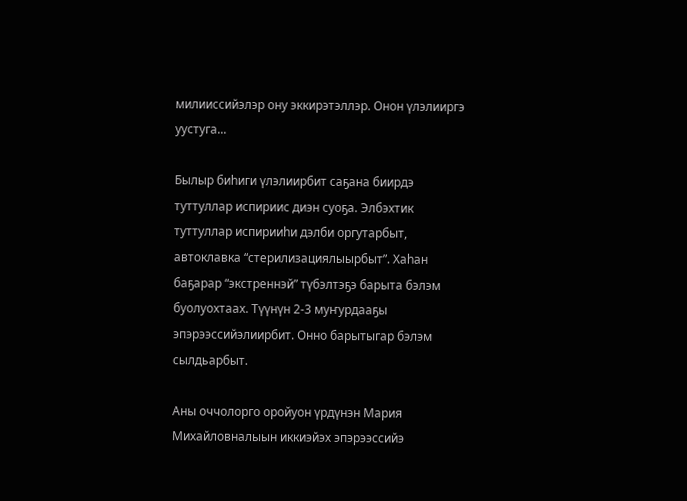милииссийэлэр ону эккирэтэллэр. Онон үлэлииргэ уустуга...

Былыр биһиги үлэлиирбит саҕана биирдэ туттуллар испириис диэн суоҕа. Элбэхтик туттуллар испирииһи дэлби оргутарбыт, автоклавка “стерилизациялыырбыт”. Хаһан баҕарар “экстреннэй” түбэлтэҕэ барыта бэлэм буолуохтаах. Түүнүн 2-3 муҥурдааҕы эпэрээссийэлиирбит. Онно барытыгар бэлэм сылдьарбыт.

Аны оччолорго оройуон үрдүнэн Мария Михайловналыын иккиэйэх эпэрээссийэ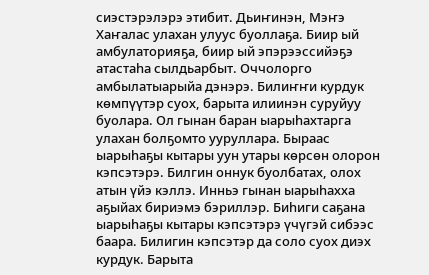сиэстэрэлэрэ этибит. Дьиҥинэн, Мэҥэ Хаҥалас улахан улуус буоллаҕа. Биир ый амбулаторияҕа, биир ый эпэрээссийэҕэ атастаһа сылдьарбыт. Оччолорго амбылатыарыйа дэнэрэ. Билиҥҥи курдук көмпүүтэр суох, барыта илиинэн суруйуу буолара. Ол гынан баран ыарыһахтарга улахан болҕомто ууруллара. Быраас ыарыһаҕы кытары уун утары көрсөн олорон кэпсэтэрэ. Билгин оннук буолбатах, олох атын үйэ кэллэ. Инньэ гынан ыарыһахха аҕыйах бириэмэ бэриллэр. Биһиги саҕана ыарыһаҕы кытары кэпсэтэрэ үчүгэй сибээс баара. Билигин кэпсэтэр да соло суох диэх курдук. Барыта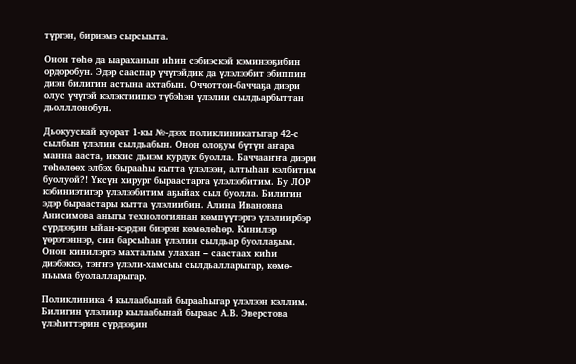түргэн, бириэмэ сырсыыта.

Онон төһө да ыараханын иһин сэбиэскэй кэминээҕибин ордоробун. Эдэр сааспар үчүгэйдик да үлэлээбит эбиппин диэн билигин астына ахтабын. Оччоттон-баччаҕа диэри олус үчүгэй кэлэктиипкэ түбэһэн үлэлии сылдьарбыттан дьолллонобун.

Дьокуускай куорат 1-кы №-дээх поликлиникатыгар 42-с сылбын үлэлии сылдьабын. Онон олоҕум бүтүн аҥара манна ааста, иккис дьиэм курдук буолла. Баччааҥҥа диэри төһөлөөх элбэх бырааһы кытта үлэлээн, алтыһан кэлбитим буолуой?! Үксүн хирург быраастарга үлэлээбитим. Бу ЛОР кэбиниэтигэр үлэлээбитим аҕыйах сыл буолла. Билигин эдэр быраастары кытта үлэлиибин. Алина Ивановна Анисимова аныгы технологиянан көмпүүтэргэ үлэлиирбэр сүрдээҕин ыйан-кэрдэн биэрэн көмөлөһөр. Кинилэр үөрэтэннэр, син барсыһан үлэлии сылдьар буоллаҕым. Онон кинилэргэ махталым улахан – саастаах киһи диэбэккэ, тэҥҥэ үлэли-хамсыы сылдьалларыгар, көмө-ньыма буолалларыгар.

Поликлиника 4 кылаабынай бырааһыгар үлэлээн кэллим. Билигин үлэлиир кылаабынай быраас А.В. Эверстова үлэһиттэрин сүрдээҕин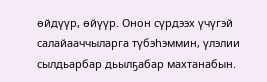өйдүүр, өйүүр. Онон сүрдээх үчүгэй салайааччыларга түбэһэммин, үлэлии сылдьарбар дьылҕабар махтанабын.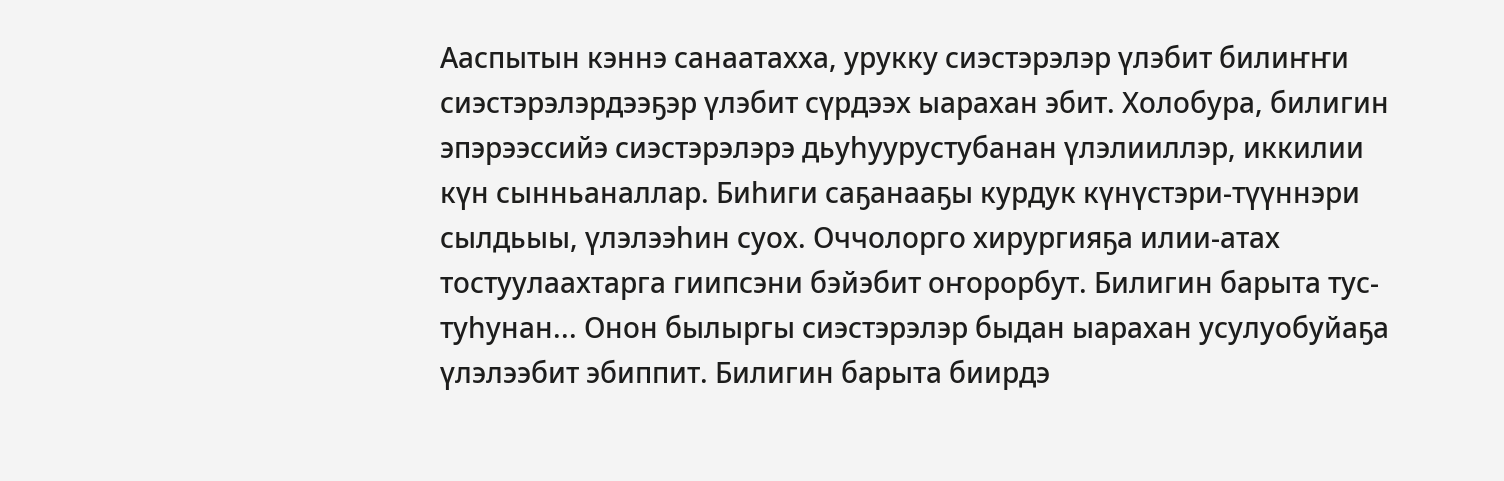Ааспытын кэннэ санаатахха, урукку сиэстэрэлэр үлэбит билиҥҥи сиэстэрэлэрдээҕэр үлэбит сүрдээх ыарахан эбит. Холобура, билигин эпэрээссийэ сиэстэрэлэрэ дьуһуурустубанан үлэлииллэр, иккилии күн сынньаналлар. Биһиги саҕанааҕы курдук күнүстэри-түүннэри сылдьыы, үлэлээһин суох. Оччолорго хирургияҕа илии-атах тостуулаахтарга гиипсэни бэйэбит оҥорорбут. Билигин барыта тус-туһунан... Онон былыргы сиэстэрэлэр быдан ыарахан усулуобуйаҕа үлэлээбит эбиппит. Билигин барыта биирдэ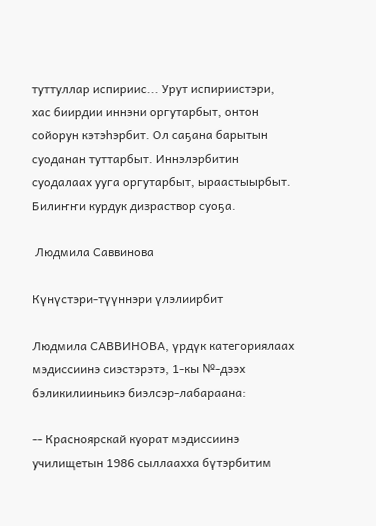туттуллар испириис... Урут испириистэри, хас биирдии иннэни оргутарбыт, онтон сойорун кэтэһэрбит. Ол саҕана барытын суоданан туттарбыт. Иннэлэрбитин суодалаах ууга оргутарбыт, ыраастыырбыт. Билиҥҥи курдук дизраствор суоҕа.

 Людмила Саввинова

Күнүстэри-түүннэри үлэлиирбит

Людмила САВВИНОВА, үрдүк категориялаах мэдиссиинэ сиэстэрэтэ, 1-кы №-дээх бэликилииньикэ биэлсэр-лабараана:

-- Красноярскай куорат мэдиссиинэ училищетын 1986 сыллаахха бүтэрбитим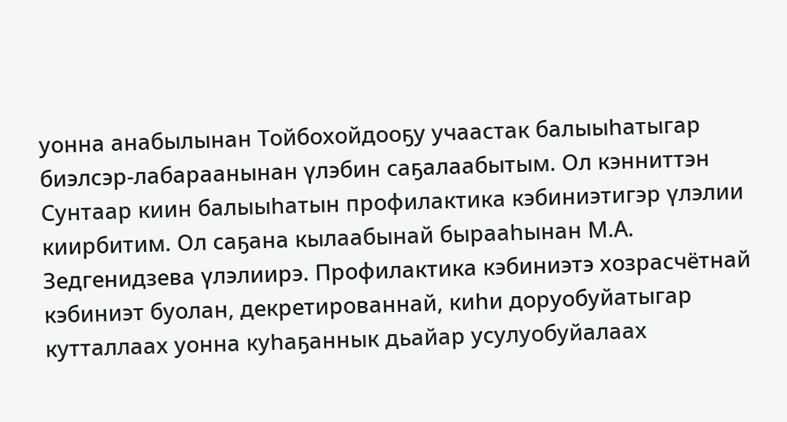уонна анабылынан Тойбохойдооҕу учаастак балыыһатыгар биэлсэр-лабараанынан үлэбин саҕалаабытым. Ол кэнниттэн Сунтаар киин балыыһатын профилактика кэбиниэтигэр үлэлии киирбитим. Ол саҕана кылаабынай бырааһынан М.А. Зедгенидзева үлэлиирэ. Профилактика кэбиниэтэ хозрасчётнай кэбиниэт буолан, декретированнай, киһи доруобуйатыгар кутталлаах уонна куһаҕаннык дьайар усулуобуйалаах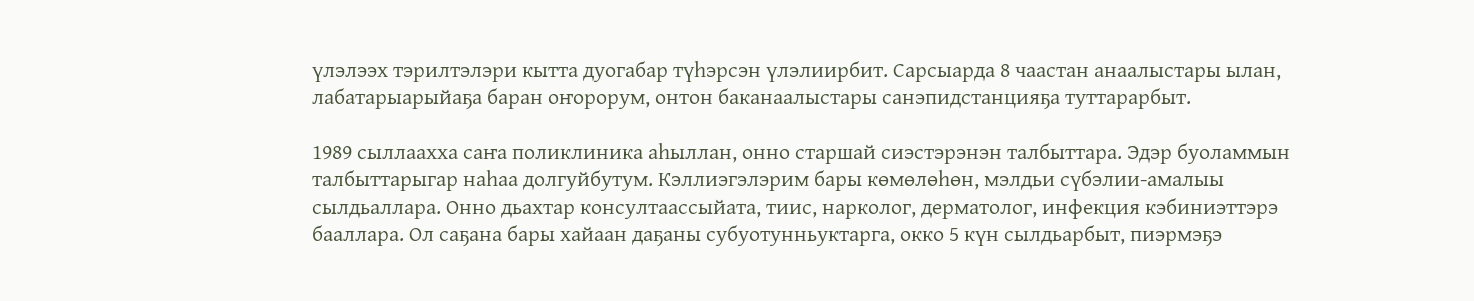үлэлээх тэрилтэлэри кытта дуогабар түһэрсэн үлэлиирбит. Сарсыарда 8 чаастан анаалыстары ылан, лабатарыарыйаҕа баран оҥорорум, онтон баканаалыстары санэпидстанцияҕа туттарарбыт.

1989 сыллаахха саҥа поликлиника аһыллан, онно старшай сиэстэрэнэн талбыттара. Эдэр буоламмын талбыттарыгар наһаа долгуйбутум. Кэллиэгэлэрим бары көмөлөһөн, мэлдьи сүбэлии-амалыы сылдьаллара. Онно дьахтар консултаассыйата, тиис, нарколог, дерматолог, инфекция кэбиниэттэрэ бааллара. Ол саҕана бары хайаан даҕаны субуотунньуктарга, окко 5 күн сылдьарбыт, пиэрмэҕэ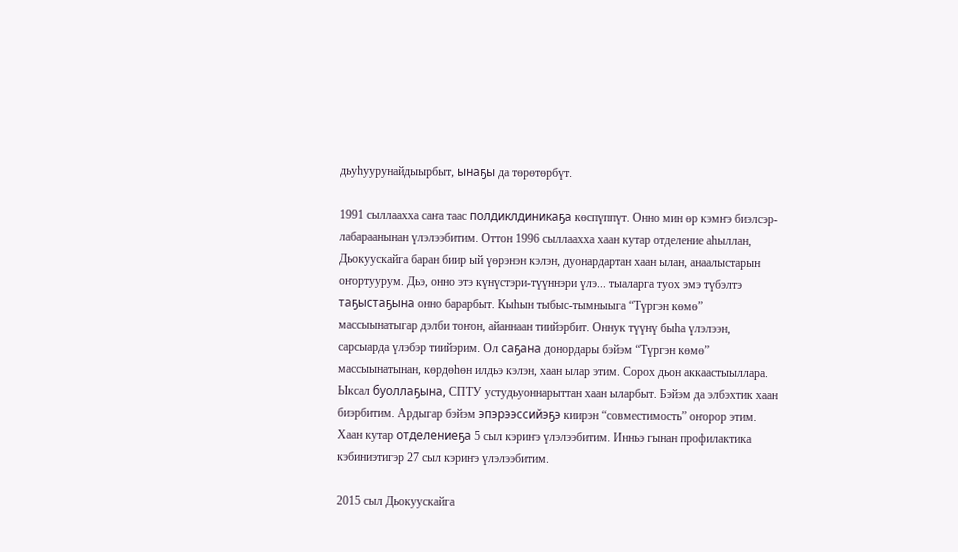дьуһуурунайдыырбыт, ынаҕы да төрөтөрбүт.

1991 сыллаахха саҥа таас полдиклдиникаҕа көспүппүт. Онно мин өр кэмҥэ биэлсэр-лабараанынан үлэлээбитим. Оттон 1996 сыллаахха хаан кутар отделение аһыллан, Дьокуускайга баран биир ый үөрэнэн кэлэн, дуонардартан хаан ылан, анаалыстарын оҥортуурум. Дьэ, онно этэ күнүстэри-түүннэри үлэ... тыаларга туох эмэ түбэлтэ таҕыстаҕына онно барарбыт. Кыһын тыбыс-тымныыга “Түргэн көмө” массыынатыгар дэлби тоҥон, айаннаан тиийэрбит. Оннук түүнү быһа үлэлээн, сарсыарда үлэбэр тиийэрим. Ол саҕана донордары бэйэм “Түргэн көмө” массыынатынан, көрдөһөн илдьэ кэлэн, хаан ылар этим. Сорох дьон аккаастыыллара. Ыксал буоллаҕына, СПТУ устудьуоннарыттан хаан ыларбыт. Бэйэм да элбэхтик хаан биэрбитим. Ардыгар бэйэм эпэрээссийэҕэ киирэн “совместимость” оҥорор этим. Хаан кутар отделениеҕа 5 сыл кэриҥэ үлэлээбитим. Инньэ гынан профилактика кэбиниэтигэр 27 сыл кэриҥэ үлэлээбитим.

2015 сыл Дьокуускайга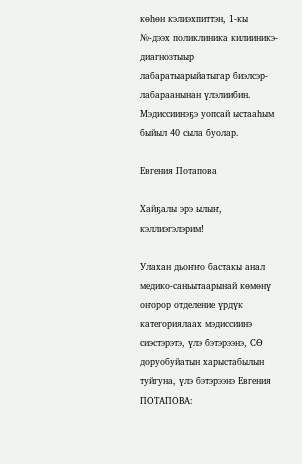көһөн кэлиэхпиттэн, 1-кы №-дээх поликлиника килииникэ-диагнозтыыр лабаратыарыйатыгар биэлсэр-лабараанынан үлэлиибин. Мэдиссиинэҕэ уопсай ыстааһым быйыл 40 сыла буолар.

Евгения Потапова

Хайҕалы эрэ ылыҥ, кэллиэгэлэрим!

Улахан дьоҥҥо бастакы анал медико-саньытаарынай көмөнү оҥорор отделение үрдүк категориялаах мэдиссиинэ сиэстэрэтэ, үлэ бэтэрээнэ, СӨ доруобуйатын харыстабылын туйгуна, үлэ бэтэрээнэ Евгения ПОТАПОВА: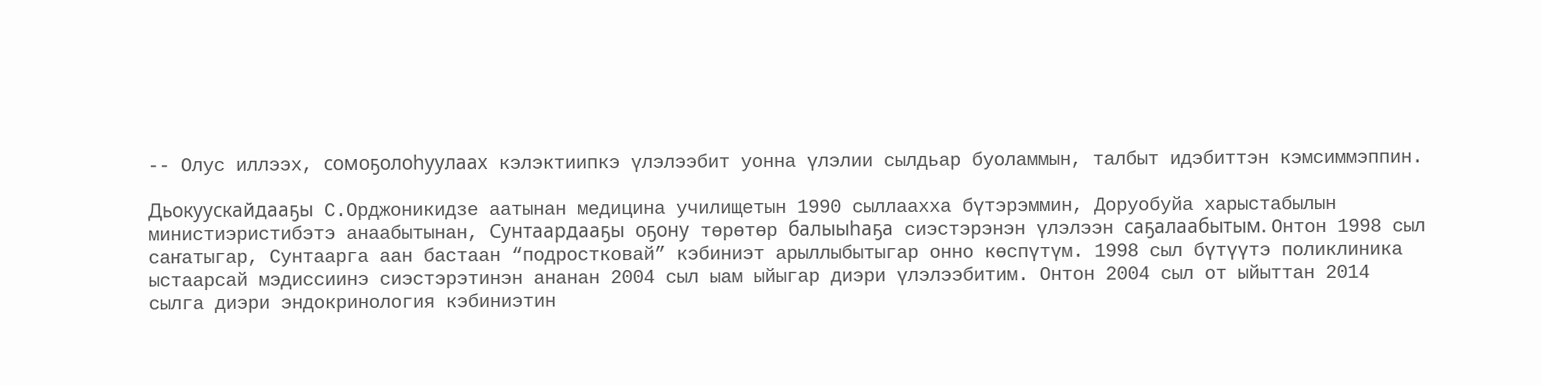-- Олус иллээх, сомоҕолоһуулаах кэлэктиипкэ үлэлээбит уонна үлэлии сылдьар буоламмын, талбыт идэбиттэн кэмсиммэппин.

Дьокуускайдааҕы С.Орджоникидзе аатынан медицина училищетын 1990 сыллаахха бүтэрэммин, Доруобуйа харыстабылын министиэристибэтэ анаабытынан, Сунтаардааҕы оҕону төрөтөр балыыһаҕа сиэстэрэнэн үлэлээн саҕалаабытым. Онтон 1998 сыл саҥатыгар, Сунтаарга аан бастаан “подростковай” кэбиниэт арыллыбытыгар онно көспүтүм. 1998 сыл бүтүүтэ поликлиника ыстаарсай мэдиссиинэ сиэстэрэтинэн ананан 2004 сыл ыам ыйыгар диэри үлэлээбитим. Онтон 2004 сыл от ыйыттан 2014 сылга диэри эндокринология кэбиниэтин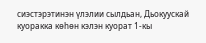сиэстэрэтинэн үлэлии сылдьан, Дьокуускай куоракка көһөн кэлэн куорат 1-кы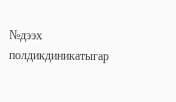№дээх полдикдиникатыгар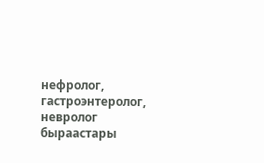нефролог, гастроэнтеролог, невролог быраастары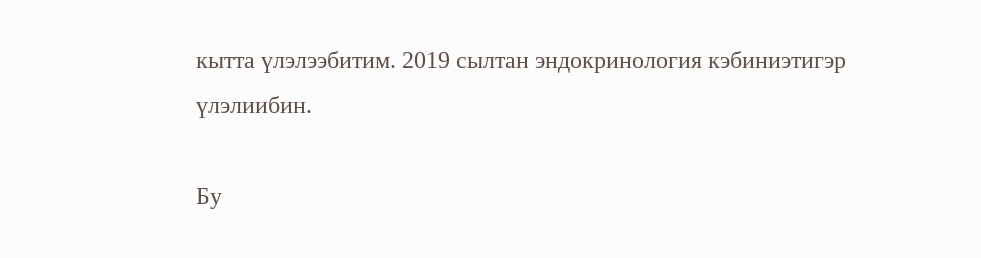кытта үлэлээбитим. 2019 сылтан эндокринология кэбиниэтигэр үлэлиибин.

Бу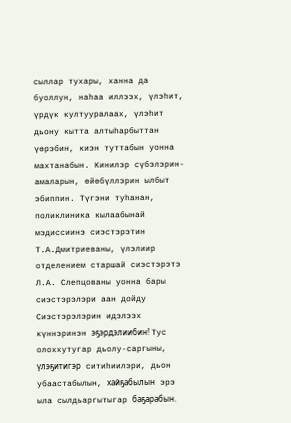сыллар тухары, ханна да буоллун, наһаа иллээх, үлэhит, үрдүк култууралаах, үлэһит дьону кытта алтыhарбыттан үөрэбин, киэн туттабын уонна махтанабын. Кинилэр сүбэлэрин-амаларын, өйөбүллэрин ылбыт эбиппин. Түгэни туhанан, поликлиника кылаабынай мэдиссиинэ сиэстэрэтин Т.А.Дмитриеваны, үлэлиир отделением старшай сиэстэрэтэ Л.А. Слепцованы уонна бары сиэстэрэлэри аан дойду Сиэстэрэлэрин идэлээх күннэринэн эҕэрдэлиибин! Тус олоххутугар дьолу-саргыны, үлэҕитигэр ситиһиилэри, дьон убаастабылын, хайҕабылын эрэ ыла сылдьаргытыгар баҕарабын.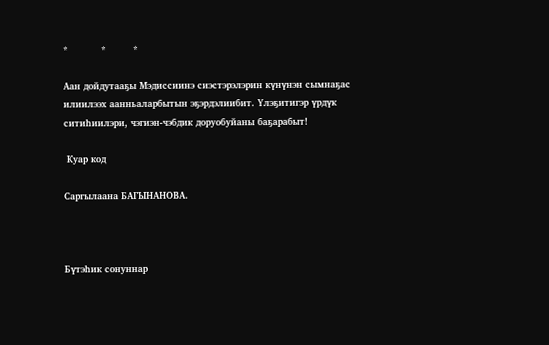*           *         *

Аан дойдутааҕы Мэдиссиинэ сиэстэрэлэрин күнүнэн сымнаҕас илиилээх аанньаларбытын эҕэрдэлиибит. Үлэҕитигэр үрдүк ситиһиилэри, чэгиэн-чэбдик доруобуйаны баҕарабыт!

 Куар код

Саргылаана БАГЫНАНОВА.



Бүтэһик сонуннар